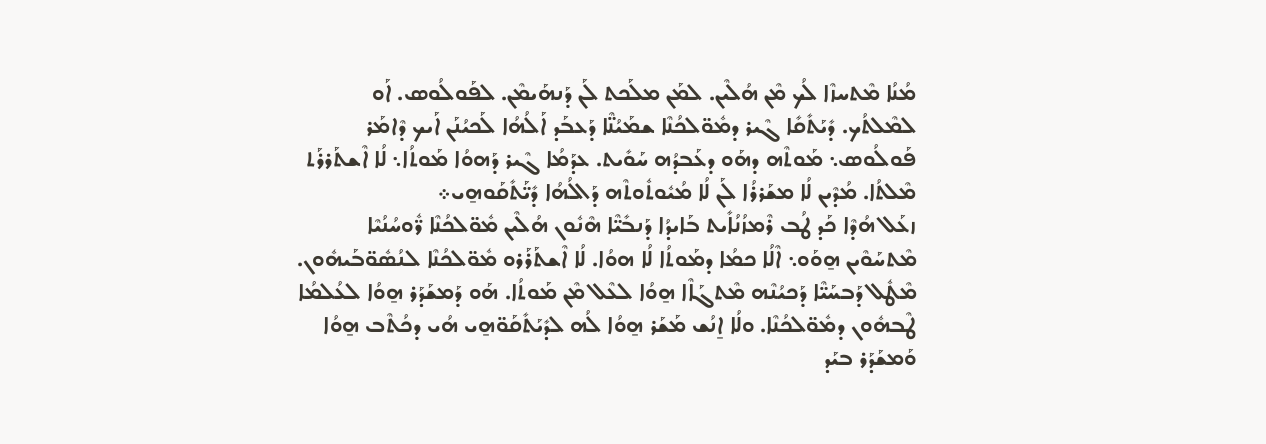ܡܳܢܳܐ ܡܶܬܚܙܶܐ ܠܳܟ ܡܶܢ ܗܳܠܶܝܢ. ܠܡܰܢ ܡܠܰܟܬ ܠܰܢ ܕܰܢܗܰܝܡܶܢ. ܠܦܰܘܠܳܘܣ. ܐܰܘ ܠܡܶܠܬܳܟ. ܕܺܝܰܬܺܩܺܐ ܓܶܝܪ ܕܡܽܘ̈ܠܟܳܢܶܐ ܫܡܰܝܳܢ̈ܶܐ ܕܰܥܒܰܕ ܐܰܠܳܗܳܐ ܠܰܟܝܳܢܰܢ ܐܰܝܟ ܕܶܐܡܰܪ ܦܰܘܠܳܘܣ܆ ܡܰܘܬܶܗ ܕܗܰܘ ܕܥܰܒܕܳܗ ܚܰܘܺܝܬ. ܥܕܰܡܳܐ ܓܶܝܪ ܕܰܗܘܳܐ ܡܰܘܬܳܐ܆ ܠܳܐ ܐܶܫܬܰܪܪܰܬ ܡܶܠܬܳܐ. ܡܳܕܶܝܢ ܠܳܐ ܡܫܰܪܪܳܐ ܠܰܢ ܠܳܐ ܡܳܝܽܘܬܽܘܬܶܗ ܕܰܐܠܳܗܳܐ ܕܺܝ̈ܰܬܺܩܰܘܗ̱ܝ܀
ܙܥܰܠ ܗܳܕܶܐ ܟܰܕ ܛܳܒ ܪܶܡܙܳܢܳܐܺܝܬ ܒܰܐܝܕܳܐ ܕܰܢܒܺܝ̈ܶܐ ܗܶܢܽܘܢ ܗܳܠܶܝܢ ܡܽܘ̈ܠܟܳܢܶܐ ܪ̈ܽܘܚܳܢܳܝܶܐ ܡܶܬܚܰܘܶܝܢ ܗ̱ܘܰܘ܆ ܐܶܠܳܐ ܟܡܳܐ ܕܡܰܘܬܳܐ ܠܳܐ ܗܘܳܐ. ܠܳܐ ܐܶܫܬܰܪܰܪܘ ܡܽܘ̈ܠܟܳܢܶܐ ܠܢܳܣܽܘ̈ܒܰܝܗܽܘܢ. ܡܶܛܽܠ ܕܰܒܚܰܝ̈ܶܐ ܕܰܟܝܳܢܶܗ ܡܶܬܓܰܐܶܐ ܗ̱ܘܳܐ ܠܥܶܠ ܡܶܢ ܡܰܘܬܳܐ. ܗܰܘ ܕܰܡܫܰܕܰܪ ܗ̱ܘܳܐ ܠܥܳܠܡܳܐ ܛܶܒܗܽܘܢ ܕܡܽܘ̈ܠܟܳܢܶܐ. ܘܠܳܐ ܐ̱ܢܳܫ ܡܰܫܰܪ ܗ̱ܘܳܐ ܠܳܗ ܠܕܺܝܰܬܺܩܰܘ̈ܗ̱ܝ ܗܳܝ ܕܟܳܬܶܒ ܗ̱ܘܳܐ ܘܰܡܫܰܕܰܪ ܒܝܰܕ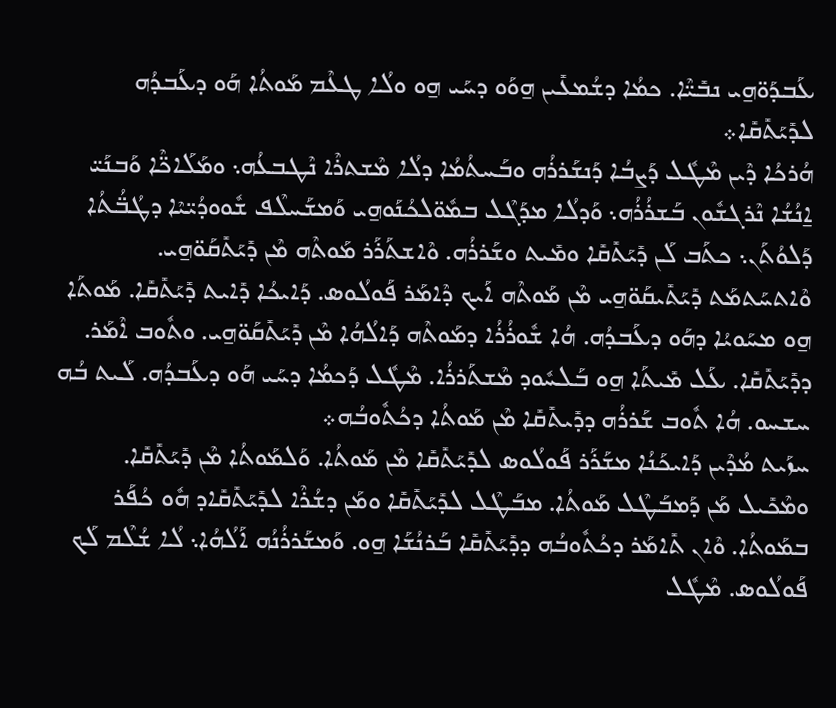ܥܰܒܕܰܘ̈ܗ̱ܝ ܢܒܺܝ̈ܶܐ. ܟܡܳܐ ܕܫܳܡܥܺܝܢ ܗ̱ܘܰܘ ܕܚܰܝ ܗ̱ܘ ܘܠܳܐ ܛܥܶܡ ܡܰܘܬܳܐ ܗܰܘ ܕܥܰܒܕܳܗ ܠܕܺܝܰܬܺܩܺܐ܀
ܗܳܪܟܳܐ ܕܶܝܢ ܡܶܛܽܠ ܕܰܨܒܳܐ ܕܰܢܫܰܪܪܳܗ ܘܒܰܚܬܳܡܳܐ ܕܠܳܐ ܡܶܫܬܪܶܐ ܢܶܛܒܥܳܗ܆ ܘܡܰܠܰܐܟ̈ܶܐ ܘܰܒܢܰܝ̈ ܐ̱ܢܳܫܳܐ ܢܶܪܓܫܽܘܢ ܒܰܫܪܳܪܳܗ܆ ܘܰܕܠܳܐ ܡܕܰܓܶܠ ܒܡܽܘ̈ܠܟܳܢܰܘܗ̱ܝ ܘܰܡܫܰܚܠܶܦ ܫܽܘܘܕܳܝ̈ܝܶܐ ܕܛܳܒ̈ܳܬܳܐ ܕܰܠܘܳܬܰܢ܆ ܟܬܰܒ ܠܰܢ ܕܺܝܰܬܺܩܺܐ ܘܡܺܝܬ ܘܫܰܪܪܳܗ. ܘܶܐܫܬܰܪܰܪ ܡܰܘܬܶܗ ܡܶܢ ܕܺܝܰܬܺܩܰܘ̈ܗ̱ܝ. ܘܶܐܬܚܰܬܡܰܬ ܕܺܝܰܬܺܝܩܰܘ̈ܗ̱ܝ ܡܶܢ ܡܰܘܬܶܗ ܐܰܝܟ ܕܶܐܡܰܪ ܦܰܘܠܳܘܣ. ܕܰܐܝܟܳܐ ܕܺܐܝܬ ܕܺܝܰܬܺܩܺܐ. ܡܰܘܬܰܐ ܗ̱ܘ ܡܚܰܘܝܳܐ ܕܗܰܘ ܕܥܰܒܕܳܗ. ܗܳܐ ܫܽܘܪܳܪܳܐ ܕܡܰܘܬܶܗ ܕܰܐܠܳܗܳܐ ܡܶܢ ܕܺܝܰܬܺܩܰܘ̈ܗ̱ܝ. ܘܬܽܘܒ ܐܶܡܰܪ. ܕܕܺܝܰܬܺܩܺܐ. ܥܰܠ ܡܺܝܬܰܐ ܗ̱ܘ ܒܰܠܚܽܘܕ ܡܶܫܬܰܪܪܳܐ. ܡܶܛܽܠ ܕܰܟܡܳܐ ܕܚܰܝ ܗܰܘ ܕܥܰܒܕܳܗ. ܠܰܝܬ ܒܳܗ ܚܫܚܘ. ܗܳܐ ܬܽܘܒ ܫܰܪܪܳܗ ܕܕܺܝܬܺܩܺܐ ܡܶܢ ܡܰܘܬܳܐ ܕܟܳܬܽܘܒܳܗ܀
ܚܙܰܝܬ ܡܳܕܶܝܢ ܕܰܐܝܟܰܢܳܐ ܡܫܰܪܰܪ ܦܰܘܠܳܘܣ ܠܕܺܝܰܬܺܩܺܐ ܡܶܢ ܡܰܘܬܳܐ. ܘܰܠܡܰܘܬܳܐ ܡܶܢ ܕܺܝܰܬܺܩܺܐ. ܘܡܶܟܺܝܠ ܡܰܢ ܕܰܡܒܰܛܶܠ ܡܰܘܬܳܐ. ܡܒܰܛܶܠ ܠܕܺܝܰܬܺܩܺܐ ܘܡܰܢ ܕܫܳܪܶܐ ܠܕܺܝܰܬܺܩܺܐܕ ܗܽܘ ܟܳܦܰܪ ܒܡܰܘܬܳܐ. ܘܶܐܢ ܬܺܐܡܰܪ ܕܟܳܬܽܘܒܳܗ ܕܕܺܝܰܬܺܩܺܐ ܒܰܪܢܳܫܰܐ ܗ̱ܘ. ܘܰܡܫܰܪܪܳܢܳܗ ܐܰܠܳܗܳܐ܆ ܠܳܐ ܫܳܠܶܡ ܠܰܟ ܦܰܘܠܳܘܣ. ܡܶܛܽܠ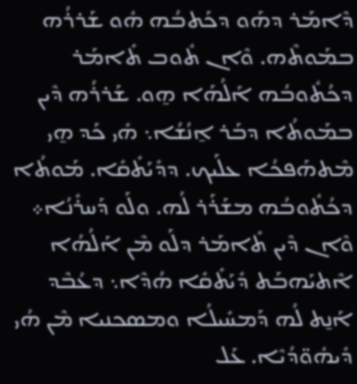ܕܶܐܡܰܪ ܕܗܰܘ ܕܟܰܬܒܳܗ ܗܽܘ ܫܰܪܪܳܗ ܒܡܰܘܬܶܗ. ܘܶܐܢ ܬܽܘܒ ܬܺܐܡܰܪ ܕܟܳܬܽܘܒܳܗ ܐܰܠܳܗܰܐ ܗ̱ܘ. ܫܰܪܪܳܗ ܕܶܝܢ ܒܡܰܘܬܳܐ ܕܒܰܪ ܐ̱ܢܳܫܳܐ܆ ܗܺܝ ܟܰܕ ܗ̱ܝ ܡܶܬܗܰܦܟܳܐ ܥܠܰܝܟ. ܕܕܺܝܰܬܺܩܺܐ. ܡܰܘܬܳܐ ܕܟܳܬܽܘܒܳܗ ܡܫܰܪܰܪ ܠܳܗ. ܘܠܰܘ ܕܰܚܪܺܢܳܐ܀
ܘܶܐܢ ܕܶܝܢ ܬܺܐܡܰܪ ܕܠܰܘ ܡܶܢ ܐܰܠܳܗܳܐ ܐܶܬܝܰܗܒܰܬ ܕܺܝܰܬܺܩܺܐ ܗܳܕܶܐ܆ ܕܥܳܒܶܕ ܐܰܢ̱ܬ ܠܳܗ ܕܰܡܚܺܝܠܳܐ ܘܡܣܟܢܝܐ ܡܶܢ ܗܳܝ ܕܺܝܗܽܘ̈ܕܳܝܶܐ. ܥܰܠ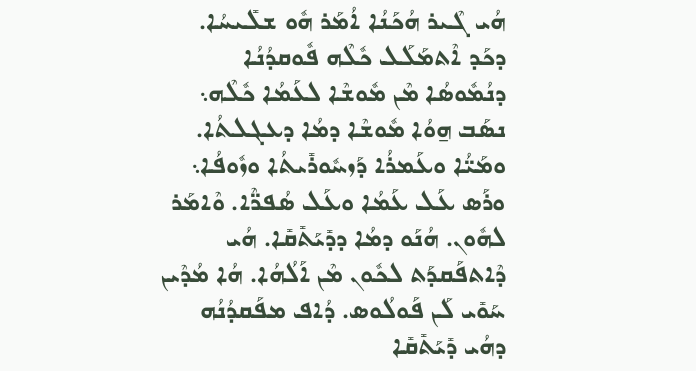ܗܳܝ ܓܶܝܪ ܗܳܟܰܢܳܐ ܐܳܡܰܪ ܗܽܘ ܫܠܺܝܚܳܐ. ܕܟܰܕ ܐܶܬܡܰܠܰܠ ܟܽܠܶܗ ܦܽܘܩܕܳܢܳܐ ܕܢܳܡܽܘܣܳܐ ܡܶܢ ܡܽܘܫܶܐ ܠܥܰܡܳܐ ܟܽܠܶܗ܆ ܢܣܰܒ ܗ̱ܘܳܐ ܡܽܘܫܶܐ ܕܡܳܐ ܕܥܓܠܬܳܐ. ܘܡܰܝ̈ܳܐ ܘܥܰܡܪܳܐ ܕܰܙܚܽܘܪܺܝܬܳܐ ܘܙܽܘܦܳܐ܆ ܘܪܰܣ ܥܰܠ ܥܰܡܳܐ ܘܥܰܠ ܣܳܦܪ̈ܶܐ. ܘܶܐܡܰܪ ܠܗܽܘܢ. ܗܳܢܰܘ ܕܡܳܐ ܕܕܺܝܰܬܺܩܺܐ. ܗܳܝ ܕܶܐܬܦܰܩܕܰܬ ܠܟܽܘܢ ܡܶܢ ܐܰܠܳܗܳܐ. ܗܳܐ ܡܳܕܶܝܢ ܚܰܘܺܝ ܠܰܢ ܦܰܘܠܳܘܣ. ܕܳܐܦ ܡܦܰܩܕܳܢܳܗ ܕܗܳܝ ܕܺܝܰܬܺܩܺܐ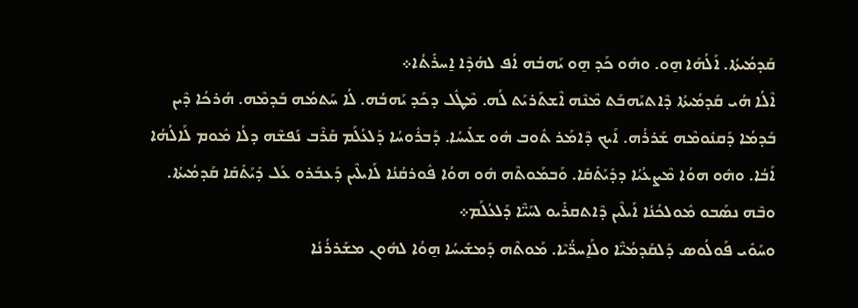ܩܰܕܡܳܝܬܳܐ. ܐܰܠܳܗܰܐ ܗ̱ܘ. ܘܗܽܘ ܟܰܕ ܗ̱ܘ ܝܰܗܒܳܗ ܐܳܦ ܠܗܳܕܶܐ ܐ̱ܚܪܺܬܳܐ܀
ܐܶܠܳܐ ܗܳܝ ܩܰܕܡܳܝܬܳܐ ܕܶܐܬܝܰܗܒܰܬ ܡܶܢܶܗ ܐܶܫܬܰܪܝܰܬ ܠܳܗ. ܡܶܛܽܠ ܕܟܰܕ ܝܰܗܒܳܗ. ܠܳܐ ܚܰܬܡܳܗ ܒܰܕܡܶܗ. ܗܳܪܟܳܐ ܕܶܝܢ ܒܰܕܡܳܐ ܕܰܩܢܽܘܡܶܗ ܫܰܪܪܳܗ. ܐܰܝܟ ܕܶܐܡܰܪ ܬܽܘܒ ܗܽܘ ܫܠܺܝܚܳܐ. ܕܰܒܪܽܘܚܳܐ ܕܰܠܥܳܠܰܡ ܩܰܪܶܒ ܢܰܦܫܶܗ ܕܠܳܐ ܡܽܘܡ ܠܰܐܠܳܗܳܐ ܐܰܒܳܐ. ܘܗܽܘ ܗܘܳܐ ܡܶܨܥܳܝܳܐ ܕܕܺܝܰܬܺܩܺܐ. ܘܰܒܡܰܘܬܶܗ ܗܽܘ ܗܘܳܐ ܦܽܘܪܩܳܢܳܐ ܠܰܐܝܠܶܝܢ ܕܰܥܒܰܪܘ ܥܰܠ ܕܺܝܰܬܺܩܺܐ ܩܰܕܡܳܝܬܳܐ. ܘܒܶܗ ܢܣܰܒܘ ܡܽܘܠܟܳܢܳܐ ܐܰܝܠܶܝܢ ܕܶܐܬܩܪܺܝܘ ܠܚܰܝ̈ܶܐ ܕܰܠܥܳܠܰܡ܀
ܘܚܰܘܺܝ ܦܰܘܠܳܘܣ ܕܰܠܩܰܕܡܳܝ̈ܶܐ ܘܠܰܐ̱ܚܪ̈ܳܝܶܐ. ܡܰܘܬܶܗ ܕܰܡܫܺܝܚܳܐ ܗ̱ܘܳܐ ܠܗܽܘܢ ܡܫܰܪܪܳܢܳܐ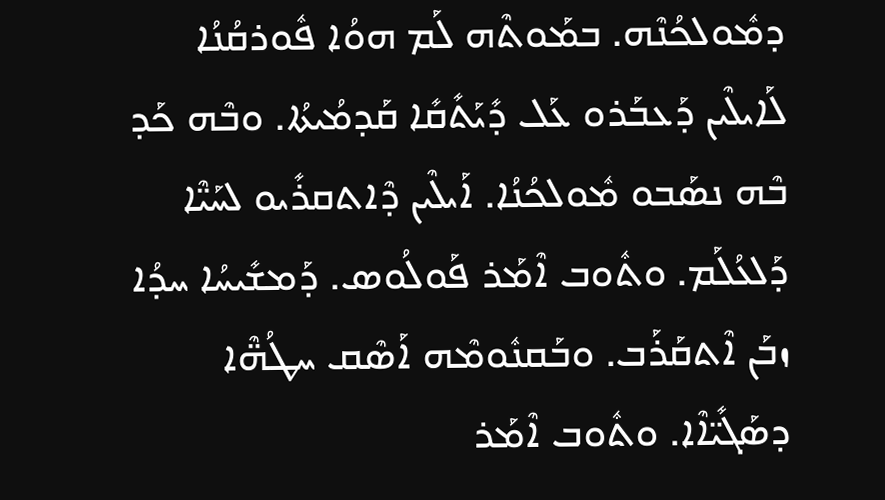ܕܡܽܘܠܟܳܢܶܗ. ܒܡܰܘܬܶܗ ܠܰܡ ܗܘܳܐ ܦܽܘܪܩܳܢܳܐ ܠܰܐܝܠܶܝܢ ܕܰܥܒܰܪܘ ܥܰܠ ܕܺܝܰܬܺܩܺܐ ܩܰܕܡܳܝܬܳܐ. ܘܒܶܗ ܟܰܕ ܒܶܗ ܢܣܰܒܘ ܡܽܘܠܟܳܢܳܐ. ܐܰܝܠܶܝܢ ܕܶܐܬܩܪܺܝܘ ܠܚܰܝ̈ܶܐ ܕܰܠܥܳܠܰܡ. ܘܬܽܘܒ ܐܶܡܰܪ ܦܰܘܠܳܘܣ. ܕܰܡܫܺܝܚܳܐ ܚܕܳܐ ܙܒܰܢ ܐܶܬܩܰܪܰܒ. ܘܒܰܩܢܽܘܡܶܗ ܐܰܣܶܩ ܚܛܳܗ̈ܶܐ ܕܣܰܓܺܝ̈ܐܶܐ. ܘܬܽܘܒ ܐܶܡܰܪ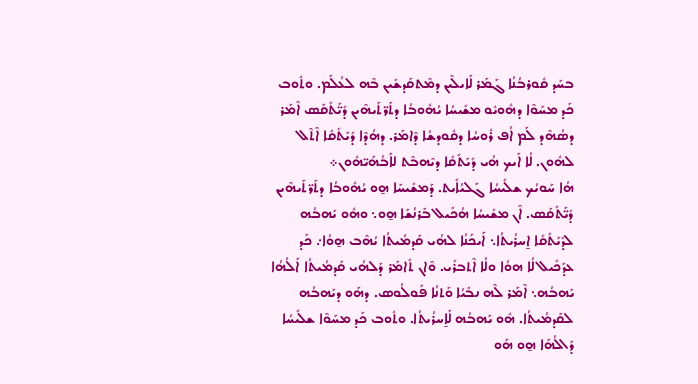ܒܚܰܕ ܩܽܘܪܒܳܢܳܐ ܓܰܡܰܪ ܠܰܐܝܠܶܝܢ ܕܡܶܬܩܰܕܫܺܝܢ ܒܶܗ ܠܥܳܠܰܡ. ܘܬܽܘܒ ܟܰܕ ܡܚܰܘܶܐ ܕܗܽܘܝܽܘ ܡܫܺܝܚܳܐ ܝܳܗܽܘܒܳܐ ܕܬܰܪ̈ܬܰܝܗܶܝܢ ܕܺܝ̈ܰܬܺܩܰܣ ܐܶܡܰܪ ܕܣܳܗܶܕ ܠܰܡ ܐܳܦ ܪܽܘܚܳܐ ܕܩܽܘܕܫܳܐ ܕܶܐܡܰܪ. ܕܗܳܕܶܐ ܕܺܝܰܬܺܩܺܐ ܐܶܬܶܠ ܠܗܽܘܢ. ܠܳܐ ܐܰܝܟ ܗܳܝ ܕܺܝܰܬܺܩܺܐ ܕܝܶܗܒܶܬ ܠܐܰܒܳܗܰܝ̈ܗܽܘܢ܀
ܗܳܐ ܚܰܘܝܳܟ ܫܠܺܝܚܳܐ ܓܰܠܝܳܐܺܝܬ. ܕܰܡܫܺܝܚܰܐ ܗ̱ܘ ܝܳܗܽܘܒܳܐ ܕܬܰܪ̈ܬܰܝܗܶܝܢ ܕܺܝ̈ܰܬܺܩܰܣ. ܐܶܢ ܡܫܺܝܚܳܐ ܗܳܟܺܝܠ ܒܰܪܢܳܫܰܐ ܗ̱ܘ܆ ܘܗܽܘ ܝܰܗܒܳܗ ܠܕܺܝܰܬܺܩܺܐ ܐ̱ܚܪܳܝܬܳܐ܆ ܐܰܝܟܰܢܳܐ ܠܗܳܝ ܩܰܕܡܳܝܬܳܐ ܝܳܗܶܒ ܗ̱ܘܳܐ܇ ܟܰܕ ܥܕܰܟܺܝܠ ܠܳܐ ܗܘܳܐ ܘܠܳܐ ܐܶܬܒܪܺܝ. ܘܶܐܢ ܬܺܐܡܰܪ ܕܰܠܗܳܝ ܩܰܕܡܳܝܬܳܐ ܐܰܠܳܗܳܐ ܝܰܗܒܳܗ܆ ܐܶܡܰܪ ܠܶܗ ܢܒܺܝܳܐ ܘܰܬܢܳܐ ܦܰܘܠܳܘܣ. ܕܗܰܘ ܕܝܰܗܒܳܗ ܠܩܰܕܡܳܝܬܳܐ. ܗܽܘ ܝܰܗܒܳܗ ܠܰܐ̱ܚܪܳܝܬܳܐ. ܘܬܽܘܒ ܟܰܕ ܡܚܰܘܶܐ ܫܠܺܝܚܳܐ ܕܰܐܠܳܗܰܐ ܗ̱ܘ ܗܰܘ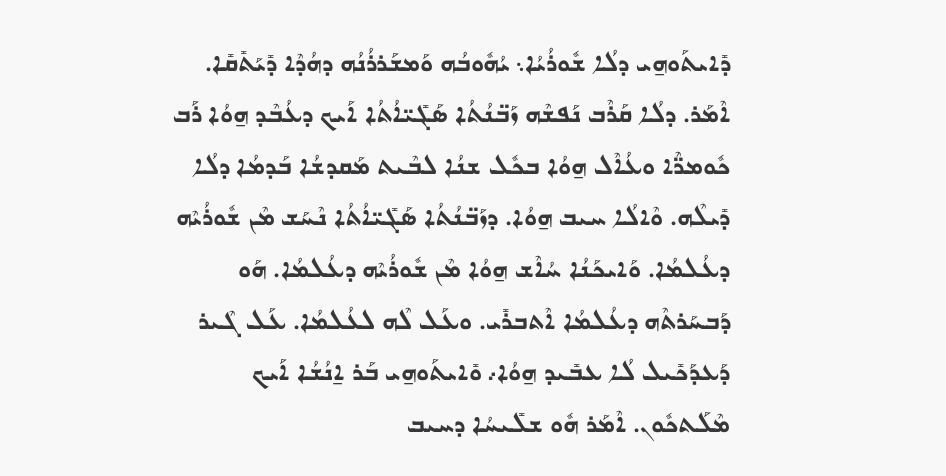ܕܺܐܝܬܰܘܗ̱ܝ ܕܠܳܐ ܫܽܘܪܳܝܳܐ܆ ܝܳܗܽܘܒܳܗ ܘܰܡܫܰܪܪܳܢܳܗ ܕܗܳܕܶܐ ܕܺܝܰܬܺܩܺܐ. ܐܶܡܰܪ. ܕܠܳܐ ܩܰܪܶܒ ܢܰܦܫܶܗ ܙܰܒ̈ܢܳܬܳܐ ܣܰܓܺܝ̈ܐܳܬܳܐ ܐܰܝܟ ܕܥܳܒܶܕ ܗ̱ܘܳܐ ܪܰܒ ܟܽܘܡܪ̈ܶܐ ܘܥܳܐܶܠ ܗ̱ܘܳܐ ܒܟܽܠ ܫܢܳܐ ܠܒܶܝܬ ܡܰܩܕܫܳܐ ܒܰܕܡܳܐ ܕܠܳܐ ܕܺܝܠܶܗ. ܘܶܐܠܳܐ ܚܝܒ ܗ̱ܘܳܐ. ܕܙܰܒ̈ܢܳܬܳܐ ܣܰܓܺܝ̈ܐܳܬܳܐ ܢܶܚܰܫ ܡܶܢ ܫܽܘܪܳܝܶܗ ܕܥܳܠܡܳܐ. ܘܰܐܝܟܰܢܳܐ ܚܳܐܶܫ ܗ̱ܘܳܐ ܡܶܢ ܫܽܘܪܳܝܶܗ ܕܥܳܠܡܳܐ. ܗܰܘ ܕܰܒܚܰܪܬܶܗ ܕܥܳܠܡܳܐ ܐܶܬܒܪܺܝ. ܘܥܰܠ ܠܶܗ ܠܥܳܠܡܳܐ. ܥܰܠ ܓܶܝܪ ܕܰܥܕܰܟܺܝܠ ܠܳܐ ܥܒܺܝܕ ܗ̱ܘܳܐ܇ ܘܺܐܝܬܰܘܗ̱ܝ ܒܰܪ ܐ̱ܢܳܫܳܐ ܐܰܝܟ ܡܶܠܰܬܟܽܘܢ. ܐܶܡܰܪ ܗܽܘ ܫܠܺܝܚܳܐ ܕܚܝܒ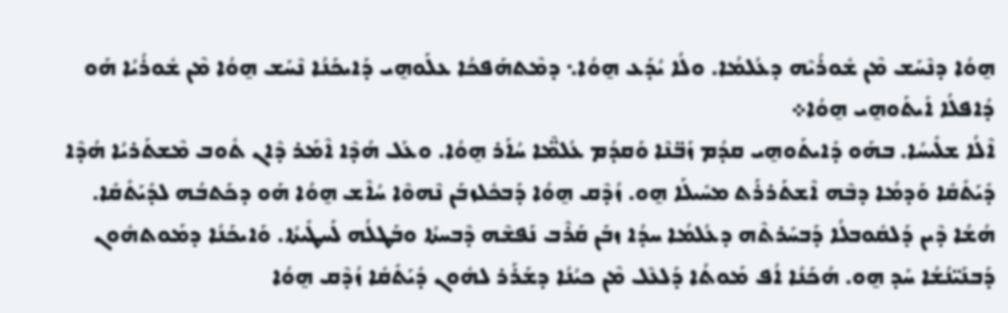ܗ̱ܘܳܐ ܕܢܶܚܰܫ ܡܶܢ ܫܽܘܪܳܝܶܗ ܕܥܳܠܡܳܐ. ܘܠܳܐ ܝܳܕܰܥ ܗ̱ܘܳܐ܆ ܕܡܶܬܗܰܦܟܳܐ ܥܠܰܘܗ̱ܝ ܕܰܐܝܟܰܢܳܐ ܢܶܚܰܫ ܗ̱ܘܳܐ ܡܶܢ ܫܽܘܪܳܝܳܐ ܗܰܘ ܕܳܐܦܠܳܐ ܐܺܝܬܰܘܗ̱ܝ ܗ̱ܘܳܐ܀
ܐܶܠܳܐ ܫܠܺܝܚܳܐ. ܒܗܰܘ ܕܺܐܝܬܰܘܗ̱ܝ ܩܕܳܡ ܙܰܒ̈ܢܶܐ ܘܰܩܕܳܡ ܥܳܠܡ̈ܶܐ ܚܳܐܰܪ ܗ̱ܘܳܐ. ܘܥܰܠ ܗܳܕܶܐ ܐܶܡܰܪ ܕܶܐܢ ܬܽܘܒ ܡܶܫܬܰܪܝܳܐ ܗܳܕܶܐ ܕܺܝܰܬܺܩܺܐ ܘܰܕܡܳܐ ܕܒܶܗ ܐܶܫܬܰܪܪܰܬ ܡܚܺܝܠܰܐ ܗ̱ܘ. ܙܳܕܶܩ ܗ̱ܘܳܐ ܕܰܒܟܽܠܙܒܰܢ ܢܶܗܘܶܐ ܚܳܐܶܫ ܗ̱ܘܳܐ ܗܰܘ ܕܟܰܬܒܳܗ ܠܕܺܝܰܬܺܩܺܐ. ܗܳܫܳܐ ܕܶܝܢ ܕܰܠܩܽܘܒܠܳܐ ܕܰܒܚܰܪܬܶܗ ܕܥܳܠܡܳܐ ܚܕܳܐ ܙܒܰܢ ܩܰܪܶܒ ܢܰܦܫܶܗ ܕܶܒܚܬܳܐ ܘܒܰܛܠܳܗ ܠܰܚܛܺܝܬܳܐ. ܘܰܐܝܟܰܢܳܐ ܕܡܰܘܬܗܽܘܢ ܕܰܒܢܰܝ̈ܢܳܫܳܐ ܚܰܕ ܗ̱ܘ. ܗܳܟܰܢܳܐ ܐܳܦ ܡܰܘܬܳܐ ܕܰܠܥܶܠ ܡܶܢ ܟܝܳܢܳܐ ܕܫܰܪܰܪ ܠܗܽܘܢ ܕܺܝܰܬܺܩܺܐ ܙܳܕܶܩ ܗ̱ܘܳܐ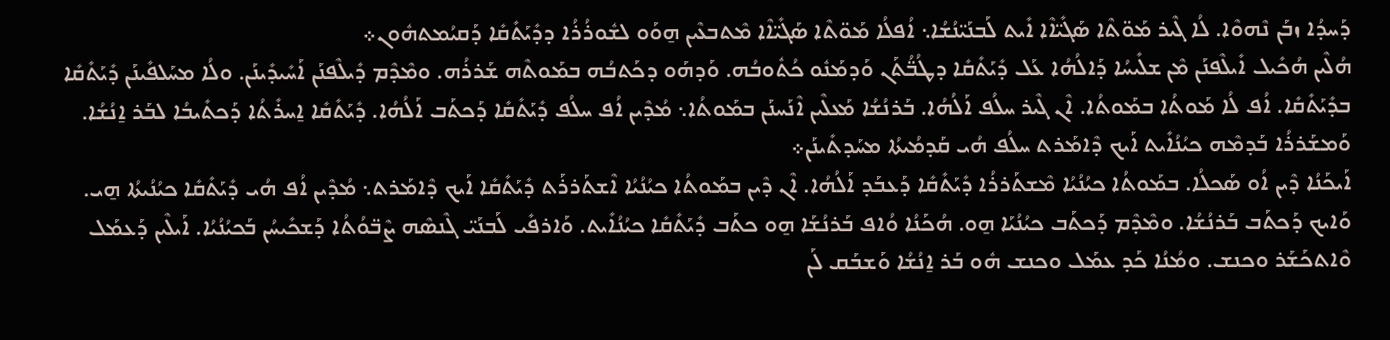ܕܰܚܕܳܐ ܙܒܰܢ ܢܶܗܘܶܐ. ܠܳܐ ܓܶܝܪ ܡܰܘ̈ܬܶܐ ܣܰܓܺܝ̈ܐܶܐ ܐܺܝܬ ܠܰܒܢܰܝ̈ܢܳܫܳܐ܆ ܐܳܦܠܳܐ ܡܰܘ̈ܬܶܐ ܣܰܓܺܝ̈ܐܶܐ ܡܶܬܒܥܶܝܢ ܗ̱ܘܰܘ ܠܫܽܘܪܳܪܳܐ ܕܕܺܝܰܬܺܩܺܐ ܕܰܩܝܳܡܬܗܽܘܢ܀
ܗܳܠܶܝܢ ܗܳܟܺܝܠ ܐܺܝܠܶܦܢܰܢ ܡܶܢ ܫܠܺܝܚܳܐ ܕܰܐܠܳܗܳܐ ܥܰܠ ܕܺܝܰܬܺܩܺܐ ܕܛܳܒ̈ܳܬܰܢ ܘܰܕܡܰܢܽܘ ܟܳܬܽܘܒܳܗ. ܘܰܕܗܰܘ ܕܟܰܬܒܳܗ ܒܡܰܘܬܶܗ ܫܰܪܪܳܗ. ܘܡܶܕܶܡ ܕܺܝܠܶܦܢܰܢ ܐܰܚܺܝܕܺܝܢܰܢ. ܘܠܳܐ ܡܚܰܠܦܺܝܢܰܢ ܕܺܝܰܬܺܩܺܐ ܒܕܺܝܰܬܺܩܺܐ. ܐܳܦ ܠܳܐ ܡܰܘܬܳܐ ܒܡܰܘܬܳܐ. ܐܶܢ ܓܶܝܪ ܚܠܳܦ ܐܰܠܳܗܳܐ. ܒܰܪܢܳܫܳܐ ܡܰܥܠܶܝܢ ܐܶܢܰܚܢܰܢ ܒܡܰܘܬܳܐ܆ ܡܳܕܶܝܢ ܐܳܦ ܚܠܳܦ ܕܺܝܰܬܺܩܺܐ ܕܰܟܬܰܒ ܐܰܠܳܗܳܐ. ܕܺܝܰܬܺܩܺܐ ܐ̱ܚܪܺܬܳܐ ܕܰܟܬܺܝܒܳܐ ܠܒܰܪ ܐ̱ܢܳܫܳܐ. ܘܰܡܫܰܪܪܳܐ ܒܰܕܡܶܗ ܟܝܳܢܳܐܺܝܬ ܐܰܝܟ ܕܶܐܡܰܪܬ ܚܠܳܦ ܗܳܝ ܩܰܕܡܳܝܬܳܐ ܡܚܰܕܬܺܝܢܰܢ܀
ܐܰܝܟܰܢܳܐ ܕܶܝܢ ܐܳܘ ܣܰܟܠܳܐ. ܒܡܰܘܬܳܐ ܟܝܳܢܳܝܳܐ ܡܶܫܬܰܪܪܳܐ ܕܺܝܰܬܺܩܺܐ ܕܰܥܒܰܕ ܐܰܠܳܗܳܐ. ܐܶܢ ܕܶܝܢ ܒܡܰܘܬܳܐ ܟܝܳܢܳܝܳܐ ܐܶܫܬܰܪܪܰܬ ܕܺܝܰܬܺܩܺܐ ܐܰܝܟ ܕܶܐܡܰܪܬ܆ ܡܳܕܶܝܢ ܐܳܦ ܗܳܝ ܕܺܝܰܬܺܩܺܐ ܟܝܳܢܳܝܬܳܐ ܗ̱ܝ. ܘܰܐܝܟ ܕܰܟܬܰܒ ܒܰܪܢܳܫܳܐ. ܘܡܶܕܶܡ ܕܰܟܬܰܒ ܟܝܳܢܳܝܰܐ ܗ̱ܘ. ܗܳܟܰܢܳܐ ܘܳܐܦ ܒܰܪܢܳܫܰܐ ܗ̱ܘ ܟܬܰܒ ܕܺܝܰܬܺܩܺܐ ܟܝܳܢܳܐܺܝܬ. ܘܰܐܪܦܺܝ ܠܰܒܢܰܝ̈ ܓܶܢܣܶܗ ܨܶܒ̈ܘܳܬܳܐ ܕܰܫܟܺܝܚܳܢ ܒܰܟܝܳܢܳܝܳܐ. ܐܰܝܠܶܝܢ ܕܰܥܡܰܠ ܘܶܐܬܟܰܫܰܪ ܘܟܢܫ. ܘܡܳܢܳܐ ܟܰܕ ܥܡܰܠ ܘܟܢܫ ܗܽܘ ܒܰܪ ܐ̱ܢܳܫܳܐ ܘܰܫܒܰܩ ܠܰܢ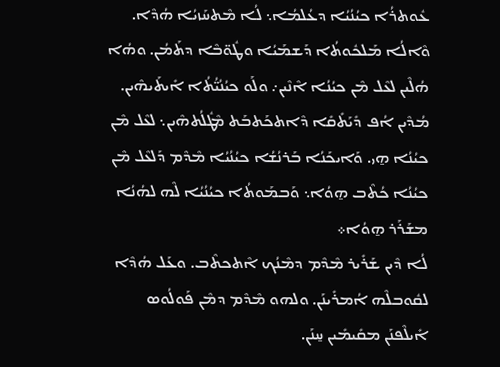ܥܽܘܬܪܳܐ ܟܝܳܢܳܝܳܐ ܕܥܳܠܡܳܐ܆ ܠܳܐ ܡܶܬܚܰܙܝܳܐ ܗܳܕܶܐ. ܘܶܐܠܳܐ ܡܰܠܟܽܘܬܳܐ ܕܰܫܡܰܝܳܐ ܘܛܽܘ̈ܒܶܐ ܕܬܰܡܳܢ. ܘܗܳܐ ܗܳܠܶܝܢ ܠܥܶܠ ܡܶܢ ܟܝܳܢܳܐ ܐܶܢܶܝܢ܇ ܘܠܰܘ ܟܝܳܢܳܝ̈ܳܬܳܐ ܐܺܝܬܰܝܗܶܝܢ. ܡܳܕܶܝܢ ܐܳܦ ܕܺܝܰܬܺܩܺܐ ܕܶܐܬܟܰܬܒܰܬ ܡܶܛܽܠܳܬܗܶܝܢ܆ ܠܥܶܠ ܡܶܢ ܟܝܳܢܳܐ ܗ̱ܝ. ܘܰܐܝܟܰܢܳܐ ܒܰܪܢܳܫܳܐ ܟܝܳܢܳܝܳܐ ܡܶܕܶܡ ܕܰܠܥܶܠ ܡܶܢ ܟܝܳܢܳܐ ܟܳܬܶܒ ܗ̱ܘܳܐ܆ ܘܰܒܡܰܘܬܳܐ ܟܝܳܢܳܝܳܐ ܠܶܗ ܠܗܳܢܳܐ ܡܫܰܪܰܪ ܗ̱ܘܳܐ܀
ܠܳܐ ܕܶܝܢ ܫܰܪܺܝܪ ܡܶܕܶܡ ܕܡܶܢܳܟ ܐܶܬܟܬܶܒ. ܘܥܰܠ ܗܳܕܶܐ ܠܩܽܘܒܠܶܗ ܐܳܡܪܺܝܢܰܢ. ܘܠܗܘ ܡܶܕܶܡ ܕܡܶܢ ܦܰܘܠܳܘܣ ܐܺܝܠܶܦܢܰܢ ܡܩܺܝܡܺܝܢ ܚ̱ܢܰܢ.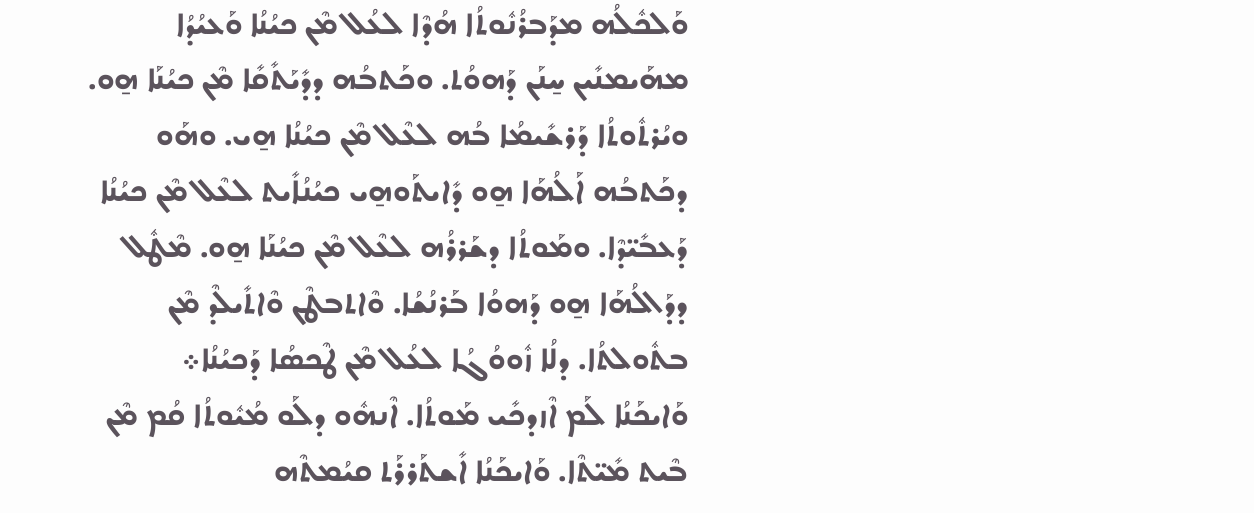ܘܰܠܟܽܠܳܗ ܡܕܰܒܪܳܢܽܘܬܳܐ ܗܳܕܶܐ ܠܥܳܠ ܡܶܢ ܟܝܳܢܳܐ ܘܰܥܝܳܕܳܐ ܡܗܰܝܡܢܺܝܢ ܚ̱ܢܰܢ ܕܰܗܘܳܬ. ܘܟܰܬܒܳܗ ܕܕܺܝܰܬܺܩܺܐ ܡܶܢ ܟܝܳܢܰܐ ܗ̱ܘ. ܘܝܳܪܬܽܘܬܳܐ ܕܰܪܫܺܝܡܳܐ ܒܳܗ ܠܥܶܠ ܡܶܢ ܟܝܳܢܳܐ ܗ̱ܝ. ܘܗܰܘ ܕܟܰܬܒܳܗ ܐܰܠܳܗܰܐ ܗ̱ܘ ܕܺܐܝܬܰܘܗ̱ܝ ܟܝܳܢܳܐܺܝܬ ܠܥܶܠ ܡܶܢ ܟܝܳܢܳܐ ܕܰܥܒܺܝ̈ܕܶܐ. ܘܡܰܘܬܳܐ ܕܫܰܪܪܳܗ ܠܥܶܠ ܡܶܢ ܟܝܳܢܰܐ ܗ̱ܘ. ܡܶܛܽܠ ܕܕܰܐܠܳܗܰܐ ܗ̱ܘ ܕܰܗܘܳܐ ܒܰܪܢܳܫܳܐ. ܘܶܐܬܒܛܶܢ ܘܶܐܬܺܝܠܶܕ ܡܶܢ ܒܬܽܘܠܬܳܐ. ܕܠܳܐ ܙܽܘܘܳܓܳܐ ܠܥܳܠ ܡܶܢ ܛܶܟܣܳܐ ܕܰܟܝܳܢܳܐ܀
ܘܰܐܝܟܰܢܳܐ ܠܰܡ ܐܶܙܕܟܺܝ ܡܰܘܬܳܐ. ܐܶܢܗܽܘ ܕܠܰܘ ܡܳܝܽܘܬܳܐ ܩܳܡ ܡܶܢ ܒܶܝܬ ܡܺܝ̈ܬܶܐ. ܘܰܐܝܟܰܢܳܐ ܐܺܫܬܰܪܪܰܬ ܩܝܳܡܬܶܗ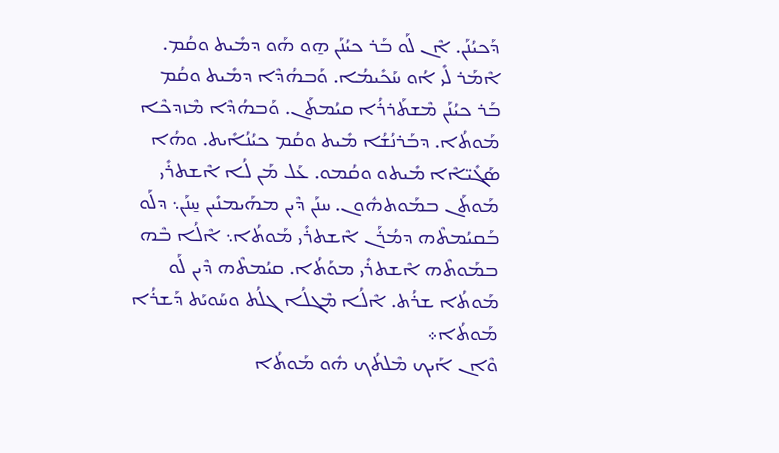ܕܰܟܝܳܢܰܢ. ܐܶܢ ܠܰܘ ܒܰܪ ܟܝܳܢܰܢ ܗ̱ܘ ܗܰܘ ܕܡܺܝܬ ܘܩܳܡ. ܐܶܡܰܪ ܠܺܝ ܐܳܘ ܚܰܟܺܝܡܳܐ. ܘܰܒܗܳܕܶܐ ܕܡܺܝܬ ܘܩܳܡ ܒܰܪ ܟܝܳܢܰܢ ܡܶܫܬܰܪܪܳܐ ܩܝܳܡܬܰܢ. ܘܰܒܗܳܕܶܐ ܡܶܙܕܟܶܐ ܡܰܘܬܳܐ. ܕܒܰܪܢܳܫܳܐ ܡܺܝܬ ܘܩܳܡ ܟܝܳܢܳܐܺܝܬ. ܘܗܳܐ ܣܰܓܺܝ̈ܐܶܐ ܡܺܝܬܘ ܘܩܳܡܘ. ܥܰܠ ܡܰܢ ܠܳܐ ܐܶܫܬܪܺܝ ܡܰܘܬܰܢ ܒܡܰܘܬܗܽܘܢ. ܚܢܰܢ ܕܶܝܢ ܡܗܰܝܡܢܺܝܢ ܚ̱ܢܰܢ܆ ܕܠܰܘ ܒܰܩܝܳܡܬܶܗ ܕܡܳܪܰܢ ܐܶܫܬܪܺܝ ܡܰܘܬܳܐ܆ ܐܶܠܳܐ ܒܶܗ ܒܡܰܘܬܶܗ ܐܶܫܬܪܺܝ ܡܘܰܬܳܐ. ܩܝܳܡܬܶܗ ܕܶܝܢ ܠܰܘ ܡܰܘܬܳܐ ܫܪܳܬ. ܐܶܠܳܐ ܡܶܓܠܳܐ ܓܠܳܬ ܘܚܰܘܝܰܬ ܕܰܫܪܳܐ ܡܰܘܬܳܐ܀
ܘܶܐܢ ܐܰܝܟ ܡܶܠܬܳܟ ܗܽܘ ܡܰܘܬܳܐ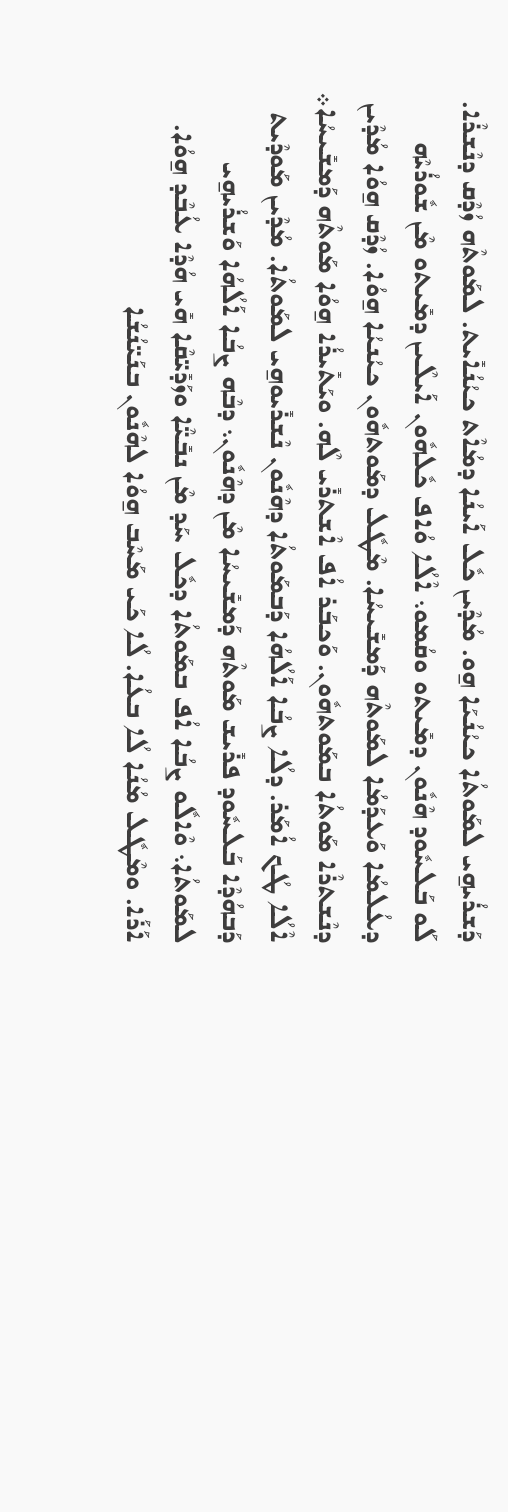ܕܰܫܪܳܝܗ̱ܝ ܠܡܰܘܬܳܐ ܟܝܳܢܳܝܰܐ ܗ̱ܘ. ܡܳܕܶܝܢ ܟܽܠ ܐܰܝܢܳܐ ܕܡܳܐܶܬ ܟܝܳܢܳܐܺܝܬ. ܠܡܰܘܬܶܗ ܙܳܕܶܩ ܕܢܶܫܪܶܐ. ܠܰܘ ܒܰܠܚܽܘܕ ܗܶܢܽܘܢ ܕܡܺܝܬܘ ܘܩܳܡܘ܆ ܐܶܠܳܐ ܘܳܐܦ ܟܽܠܗܽܘܢ ܐܰܝܠܶܝܢ ܕܡܺܝܬܘ ܡܶܢ ܫܽܘܪܳܝܶܗ ܕܥܳܠܡܳܐ ܘܰܥܕܰܡܳܐ ܠܡܰܘܬܶܗ ܕܰܡܫܺܝܚܳܐ. ܡܶܛܽܠ ܕܡܰܘܬܗܽܘܢ ܟܝܳܢܝܳܐ ܗ̱ܘܳܐ. ܙܳܕܶܩ ܗ̱ܘܳܐ ܡܳܕܶܝܢ ܕܢܶܫܬܪܶܐ ܡܰܘܬܳܐ ܒܡܰܘܬܗܽܘܢ. ܘܰܟܒܰܪ ܐܳܦ ܐܶܫܬܪܺܝ ܠܶܗ. ܘܝܰܬܺܝܪܳܐ ܗ̱ܘܳܐ ܡܰܘܬܶܗ ܕܰܡܫܺܝܚܳܐ܀
ܐܶܠܳܐ ܛܳܟ ܐܳܡܰܪ. ܕܠܳܐ ܨܒܳܐ ܐܰܠܳܗܳܐ ܕܰܒܡܰܘܬܳܐ ܕܗܶܢܽܘܢ ܢܶܫܪܺܝܘܗ̱ܝ ܠܡܰܘܬܳܐ. ܡܳܕܶܝܢ ܡܰܘܕܶܝܬ ܕܰܒܗܳܕܶܐ ܒܰܠܚܽܘܕ ܦܪܺܝܫ ܡܰܘܬܶܗ ܕܰܡܫܺܝܚܳܐ ܡܶܢ ܕܗܶܢܽܘܢ܆ ܕܒܶܗ ܨܒܳܐ ܐܰܠܳܗܳܐ ܘܰܫܪܳܝܗ̱ܝ ܠܡܰܘܬܳܐ܆ ܘܶܐܠܽܘ ܨܒܳܐ ܐܳܦ ܒܡܰܘܬܳܐ ܕܟܽܠ ܚܰܕ ܡܶܢ ܢܒܺܝ̈ܶܐ ܘܙܰܕܺܝ̈ܩܶܐ ܗܺܝ ܗܳܕܶܐ ܥܳܒܶܕ ܗ̱ܘܳܐ. ܐܰܪܰܐ. ܘܡܶܛܽܠ ܡܳܢܳܐ ܠܳܐ ܒܥܳܐ. ܠܳܐ ܟܰܝ ܡܰܚܶܒ ܗ̱ܘܳܐ ܠܗܶܢܽܘܢ ܒܢܰܝ̈ܢܳܫܳܐ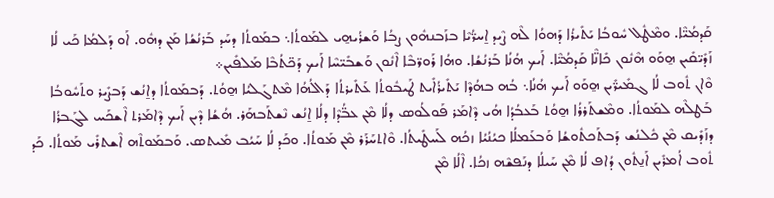ܩܰܕܡܳܝ̈ܶܐ. ܘܡܶܛܽܠ ܚܽܘܒܳܐ ܝܰܬܺܝܪܳܐ ܕܰܗܘܳܐ ܠܶܗ ܨܶܝܕ ܐ̱ܚܪ̈ܳܝܶܐ ܒܙܰܒܢܗܽܘܢ ܨܒܳܐ ܘܰܫܪܳܝܗ̱ܝ ܠܡܰܘܬܳܐ܆ ܒܡܰܘܬܳܐ ܕܚܰܕ ܒܰܪܢܳܫܳܐ ܡܰܢ ܕܗܽܘ. ܐܰܘ ܕܰܠܡܳܐ ܟܰܝ ܠܳܐ ܙܰܕܺܝ̈ܩܺܝܢ ܗ̱ܘܰܘ ܗܶܢܽܘܢ ܟܺܐܢ̈ܶܐ ܩܰܕܡܳܝ̈ܶܐ. ܐܰܝܟ ܗܳܢܳܐ ܒܰܪܢܳܫܳܐ. ܘܗܳܐ ܪܰܘܪ̈ܒܶܐ ܐܶܢܽܘܢ ܘܰܫܒܺܝ̈ܚܶܐ ܐܰܝܟ ܕܰܟ̈ܬܳܒܶܐ ܡܰܠܦܺܝܢ܀
ܘܶܐܢ ܬܽܘܒ ܠܳܐ ܓܡܺܝܪ̈ܺܝܢ ܗ̱ܘܰܘ ܐܰܝܟ ܗܳܢܳܐ܆ ܒܳܗ ܒܗܳܕܶܐ ܝܰܬܺܝܪܳܐܺܝܬ ܛܰܝܒܽܘܬܳܐ ܥܰܬܺܝܪܬܳܐ ܕܰܐܠܳܗܳܐ ܡܶܬܓܰܠܝܳܐ ܗ̱ܘܳܬ. ܕܰܒܡܰܘܬܳܐ ܕܐ̱ܢܳܫ ܕܰܒܨܺܝܪ ܘܬܰܚܽܘܒܳܐ ܒܰܛܠܶܗ ܠܡܰܘܬܳܐ. ܘܡܶܫܬܰܪܪܳܐ ܗ̱ܘܳܬ ܒܰܥܒܳܕܳܐ ܗܳܝ ܕܶܐܡܰܪ ܦܰܘܠܳܘܣ ܕܠܳܐ ܡܶܢ ܥܒ̈ܳܕܶܐ ܕܠܳܐ ܐ̱ܢܳܫ ܢܶܫܬܰܒܗܰܪ. ܗܳܫܳܐ ܕܶܝܢ ܐܰܝܟ ܕܶܐܡܰܪܬ ܐܶܫܟܰܚ ܠܓܰܒܪܳܐ ܕܙܰܕܺܝܩ ܡܶܢ ܟܽܠܢܳܫ ܕܰܒܬܰܟܬܽܘܫܳܐ ܘܰܒܥܰܡܠܳܐ ܟܝܳܢܳܝܳܐ ܙܟܳܗ ܠܰܚܛܺܝܬܳܐ. ܘܶܐܬܚܰܪܰܪ ܡܶܢ ܡܰܘܬܳܐ. ܘܟܰܕ ܠܳܐ ܚܰܝܳܒ ܡܺܝܬܣ. ܘܰܒܡܰܘܬܶܗ ܐܶܫܬܪܺܝ ܡܰܘܬܳܐ. ܟܰܕ ܬܽܘܒ ܐܳܡܪܺܝܢ ܐܰܢ̱ܬܽܘܢ ܕܳܐܦ ܠܳܐ ܡܶܢ ܚܰܝܠܳܐ ܕܢܰܦܫܶܗ ܙܟܳܐ. ܐܶܠܳܐ ܡܶܢ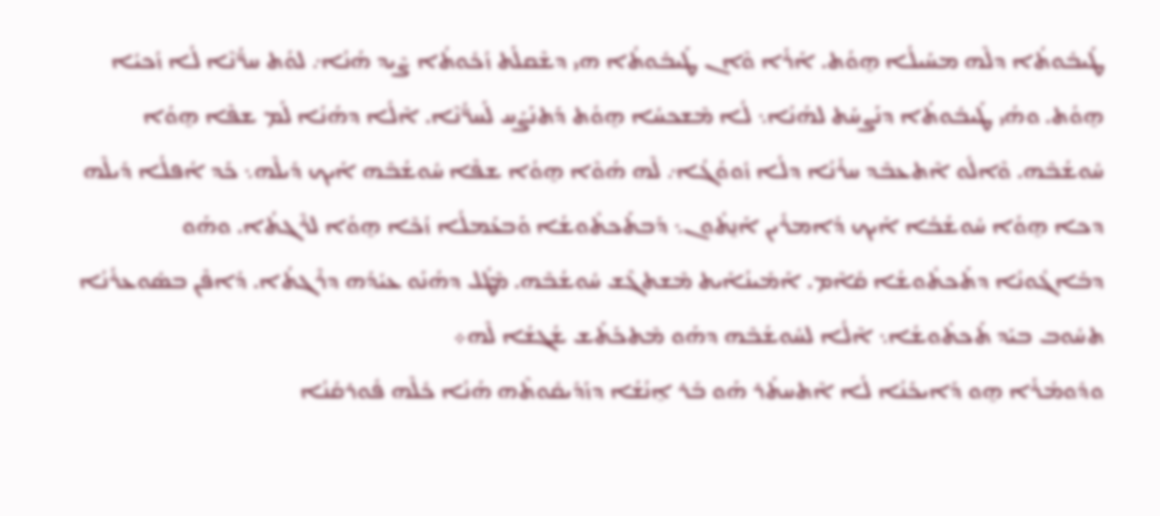ܛܰܝܒܽܘܬܳܐ ܕܠܶܗ ܡܚܰܝܠܳܐ ܗ̱ܘܳܬ. ܐܰܪܰܐ ܘܶܐܢ ܛܰܝܒܽܘܬܳܐ ܗܝ ܕܫܶܩܠܰܬ ܙܳܟܽܘܬܳܐ ܨܶܝܕ ܗܳܢܳܐ܇ ܠܘܳܬ ܚܪ̈ܳܢܶܐ ܠܳܐ ܙܳܟܝܳܐ ܗ̱ܘܳܬ. ܘܗܳܝ ܛܰܝܒܽܘܬܳܐ ܕܢܰܨܚܰܬ ܠܗܳܢܳܐ܆ ܠܳܐ ܡܶܫܟܚܳܐ ܗ̱ܘܳܬ ܕܰܬܢܰܨܰܚ ܠܰܚܪ̈ܳܢܶܐ. ܐܶܠܳܐ ܕܗܳܢܳܐ ܠܰܡ ܫܦܶܐ ܗ̱ܘܳܐ ܚܽܘܫܳܒܶܗ. ܘܶܐܠܽܘ ܐܶܬܥܒܶܕ ܚܪܺܢܳܐ ܕܠܳܐ ܙܽܘܘܳܓܳܐ܇ ܠܶܗ ܗܳܘܶܐ ܗ̱ܘܳܐ ܫܦܶܐ ܚܽܘܫܳܒܶܗ ܐܰܝܟ ܕܺܝܠܶܗ܆ ܟܰܕ ܐܳܦܠܳܐ ܕܺܝܠܶܗ ܕܟܐ ܗ̱ܘܳܐ ܚܽܘܫܳܒܳܐ ܐܰܝܟ ܕܳܐܡܪܺܝܢ ܐܰܢ̱ܬܽܘܢ܆ ܕܰܒܬܰܟܬܽܘܫܳܐ ܘܰܒܥܰܡܠܳܐ ܙܳܟܶܐ ܗ̱ܘܳܐ ܠܪܶܓܬܳܐ. ܘܗܰܘ ܕܒܰܐܓܽܘܢܳܐ ܕܬܰܟܬܽܘܫܳܐ ܩܳܐܶܡ. ܐܰܡܺܝܢܳܐܺܝܬ ܡܶܫܬܓܶܫ ܚܽܘܫܳܒܶܗ. ܡܶܛܽܠ ܕܗܳܢܰܘ ܥܝܳܕܳܗ ܕܪܶܓܬܳܐ. ܕܳܐܦܶܢ ܒܣܽܘܥܪܳܢܳܐ ܬܚܽܘܒ ܒܝܰܕ ܬܰܟܬܽܘܫܳܐ܆ ܐܶܠܳܐ ܠܚܽܘܫܳܒܶܗ ܕܗܰܘ ܡܶܬܟܰܬܰܫ ܫܳܓܫܳܐ ܠܶܗ܀
ܘܕܽܘܡܳܪܰܐ ܗ̱ܘ ܕܰܐܝܟܰܢܳܐ ܠܳܐ ܐܶܬܚܬܰܪ ܗܰܘ ܒܰܪ ܐ̱ܢܳܫܳܐ ܕܙܰܕܺܝܩܽܘܬܶܗ ܗܳܢܳܐ ܟܽܠܶܗ ܦܽܘܪܩܳܢܳܐ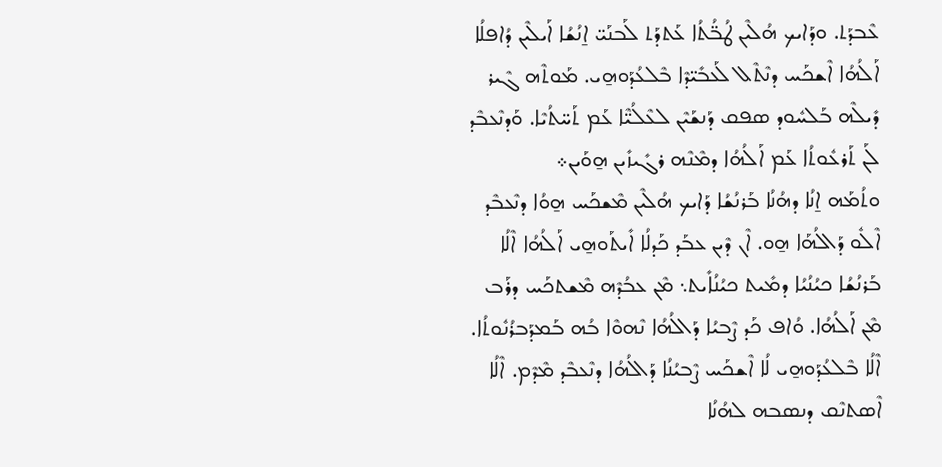ܥܶܒܕܰܬ. ܘܕܰܐܝܟ ܗܳܠܶܝܢ ܛܳܒ̈ܳܬܳܐ ܥܰܬܕܰܬ ܠܰܒܢܰܝ̈ ܐ̱ܢܳܫܳܐ ܐܰܝܠܶܝܢ ܕܳܐܦܠܳܐ ܐܰܠܳܗܳܐ ܐܶܫܟܰܚ ܕܢܶܬܶܠ ܠܰܥܒܺܝ̈ܕܶܐ ܒܶܠܥܳܕܰܘܗ̱ܝ. ܡܰܘܬܶܗ ܓܶܝܪ ܕܺܝܠܶܗ ܒܰܠܚܽܘܕ ܣܦܩ ܕܰܢܫܰܝܶܢ ܠܥܶܠܳܝ̈ܶܐ ܥܰܡ ܬܰܚ̈ܬܳܝܶܐ. ܘܰܕܢܶܥܒܶܕ ܠܰܢ ܬܰܪܥܽܘܬܳܐ ܥܰܡ ܐܰܠܳܗܳܐ ܕܡܶܢܶܗ ܪܓܺܝܙܺܝܢ ܗ̱ܘܰܝܢ܀
ܘܬܳܡܰܗ ܐ̱ܢܳܐ ܕܗܳܢܳܐ ܒܰܪܢܳܫܳܐ ܕܰܐܝܟ ܗܳܠܶܝܢ ܡܶܫܟܰܚ ܗ̱ܘܳܐ ܕܢܶܥܒܶܕ ܐܶܠܽܘ ܕܰܐܠܳܗܰܐ ܗ̱ܘ. ܐܶܢ ܕܶܝܢ ܥܒܰܕ ܟܰܕܠܳܐ ܐܺܝܬܰܘܗ̱ܝ ܐܰܠܳܗܳܐ ܐܶܠܳܐ ܒܰܪܢܳܫܳܐ ܟܝܳܢܳܝܳܐ ܕܡܺܝܬ ܟܝܳܢܳܐܺܝܬ܆ ܡܶܢ ܥܒܳܕܶܗ ܡܶܫܬܟܰܚ ܕܪܰܒ ܡܶܢ ܐܰܠܳܗܳܐ. ܘܳܐܦ ܟܰܕ ܨܶܒܝܳܐ ܕܰܐܠܳܗܳܐ ܢܶܗܘܶܐ ܒܳܗ ܒܰܡܕܰܒܪܳܢܽܘܬܳܐ. ܐܶܠܳܐ ܒܶܠܥܳܕܰܘܗ̱ܝ ܠܳܐ ܐܶܫܟܰܚ ܨܶܒܝܳܢܳܐ ܕܰܐܠܳܗܳܐ ܕܢܶܥܒܶܕ ܡܶܕܶܡ. ܐܶܠܳܐ ܐܶܣܬܢܶܩ ܕܢܣܒܗ ܠܗܳܢܳܐ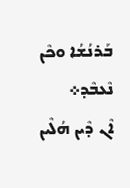ܒܰܪܢܳܫܳܐ ܘܟܶܢ ܢܶܥܒܶܕ܀
ܐܶܢ ܕܶܝܢ ܗܳܠܶܝܢ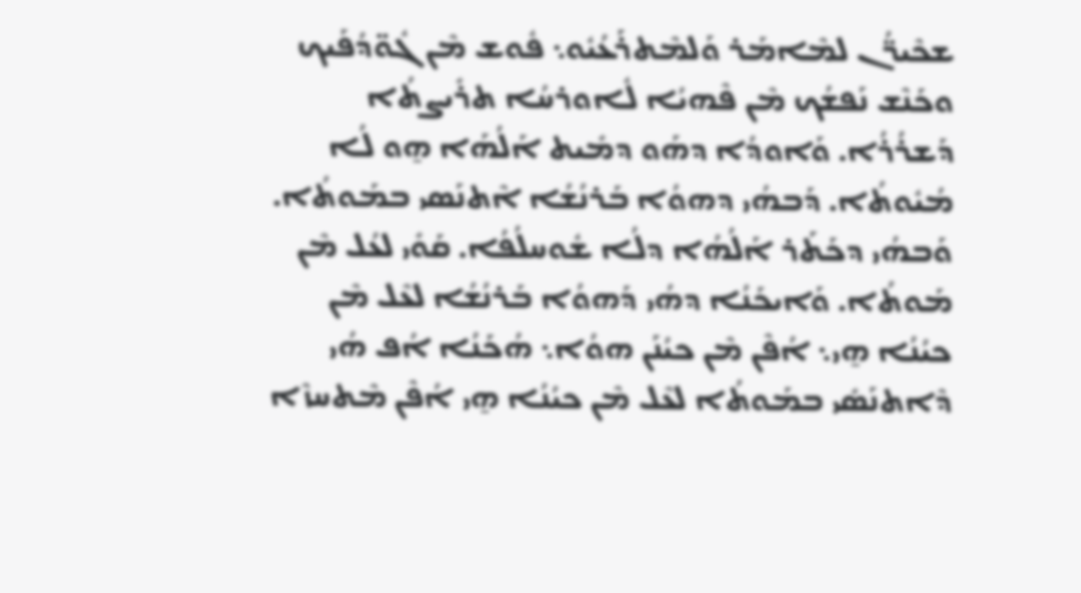ܫܟܶܝܪ̈ܳܢ ܠܡܶܐܡܰܪ ܘܰܠܡܶܬܪܰܥܳܝܽܘ܆ ܦܽܘܫ ܡܶܢ ܓܽܘ̈ܕܳܦܰܝܟ ܘܟܰܢܶܫ ܢܰܦܫܳܟ ܡܶܢ ܦܶܗܝܳܐ ܠܽܐܘܪܚܳܐ ܬܪܺܝܨܬܳܐ ܕܰܫܪܳܪܳܐ. ܘܰܐܘܕܳܐ ܕܗܰܘ ܕܡܺܝܬ ܐܰܠܳܗܰܐ ܗ̱ܘ ܠܳܐ ܡܳܝܽܘܬܳܐ. ܕܰܒܗܳܝ ܕܗܘܳܐ ܒܰܪܢܳܫܳܐ ܐܶܬܢܰܣܝ ܒܡܰܘܬܳܐ. ܘܰܒܗܳܝ ܕܟܰܬܰܪ ܐܰܠܳܗܳܐ ܕܠܳܐ ܫܽܘܚܠܳܦܳܐ. ܩܰܘܺܝ ܠܥܳܠ ܡܶܢ ܡܰܘܬܳܐ. ܘܰܐܝܟܰܢܳܐ ܕܗܳܝ ܕܰܗܘܳܐ ܒܰܪܢܳܫܳܐ ܠܥܶܠ ܡܶܢ ܟܝܳܢܳܐ ܗ̱ܝ܆ ܐܳܦܶܢ ܡܶܢ ܟܝܳܢܰܢ ܗܘܳܐ܆ ܗܳܟܰܢܳܐ ܐܳܦ ܗܳܝ ܕܶܐܬܢܰܣܺܝ ܒܡܰܘܬܳܐ ܠܥܶܠ ܡܶܢ ܟܝܳܢܳܐ ܗ̱ܝ ܐܳܦܶܢ ܡܶܬܚܙܶܐ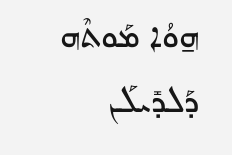ܗ̱ܘܳܐ ܡܰܘܬܶܗ ܕܰܠܕܺܝܠܰܢ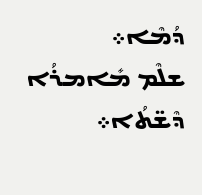ܕܳܡܶܐ܀
ܫܠܶܡ ܡܺܐܡܪܳܐ ܕܶܫ̈ܬܳܐ܀